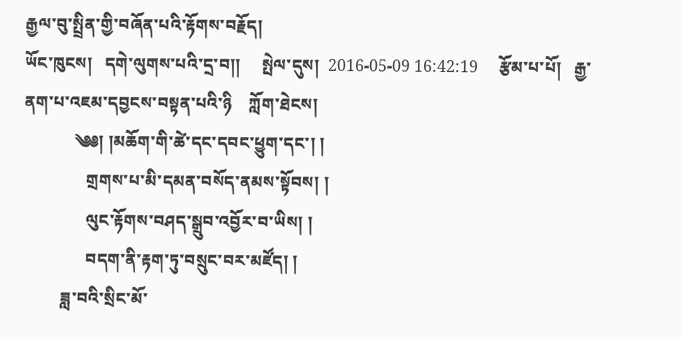རྒྱལ་བུ་སྤྲིན་གྱི་བཞོན་པའི་རྟོགས་བརྗོད།
ཡོང་ཁུངས།   དགེ་ལུགས་པའི་དྲ་བ།།     སྤེལ་དུས།  2016-05-09 16:42:19     རྩོམ་པ་པོ།   རྒྱ་ནག་པ་འཇམ་དབྱངས་བསྟན་པའི་ཉི    ཀློག་ཐེངས།
            ༄༅། །མཆོག་གི་ཚེ་དང་དབང་ཕྱུག་དང་། །
               གྲགས་པ་མི་དམན་བསོད་ནམས་སྟོབས། །
               ལུང་རྟོགས་བཤད་སྒྲུབ་འབྱོར་བ་ཡིས། །
               བདག་ནི་རྟག་ཏུ་བསྲུང་བར་མཛོད། །
         ཟླ་བའི་སྲིང་མོ་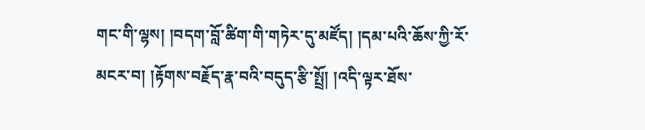གང་གི་ལྷས། །བདག་བློ་ཚིག་གི་གཏེར་དུ་མཛོད། །དམ་པའི་ཆོས་ཀྱི་རོ་མངར་བ། །རྟོགས་བརྗོད་རྣ་བའི་བདུད་རྩི་སྤྲོ། །འདི་ལྟར་ཐོས་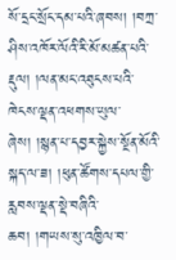སོ་དྲང་སྲོང་དམ་པའི་ཞབས། །བཀྲ་ཤིས་འཁོར་ལོའི་རི་མོ་མཚན་པའི་རྡུལ། །ལན་མང་འཐུངས་པའི་ཁེངས་ལྡན་འཕགས་ཡུལ་ཞེས། །སྙན་པ་དབྱར་སྐྱེས་སྔོན་མོའི་སྐད་ལ་ཟ། །ཕུན་ཚོགས་དཔལ་གྱི་རླབས་ལྡན་སྡེ་བཞིའི་ཆབ། །གཡས་སུ་འཁྱིལ་བ་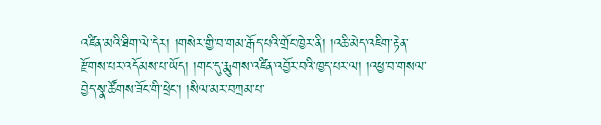འཛིན་མའི་ཐིག་ལེ་དེར། །གསེར་གྱི་བ་གམ་རྒོད་པའི་གྲོང་ཁྱེར་ནི། །འཆི་མེད་འཇིག་རྟེན་རྫོགས་པར་འདོམས་པ་ཡོད། །གང་དུ་རྨུགས་འཛིན་འབྱོར་བའི་ཁྱད་པར་ལ། །འཕྱ་བ་གསལ་བྱེད་སྣ་ཚོགས་ཟོང་གི་ཕྲེང་། །སིལ་མར་བཀྲམ་པ་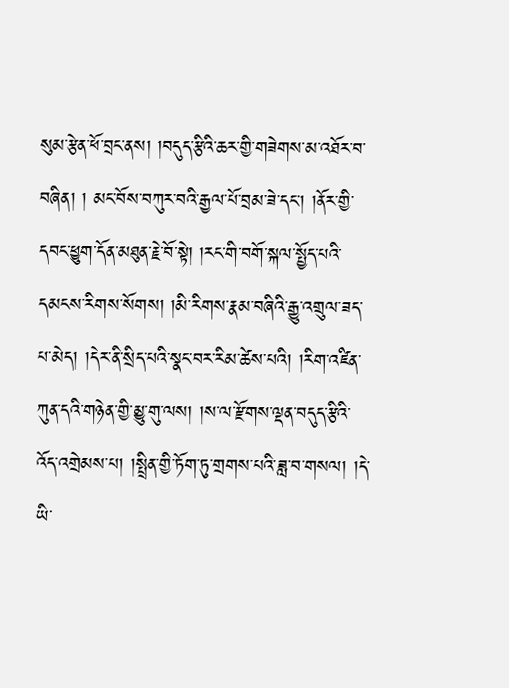སུམ་རྩེན་ཕོ་བྲང་ནས། །བདུད་རྩིའི་ཆར་གྱི་གཟེགས་མ་འཐོར་བ་བཞིན། ། མང་བོས་བཀུར་བའི་རྒྱལ་པོ་བྲམ་ཟེ་དང་། །ནོར་གྱི་དབང་ཕྱུག་དོན་མཐུན་རྗེ་བོ་སྟེ། །རང་གི་བགོ་སྐལ་སྤྱོད་པའི་དམངས་རིགས་སོགས། །མི་རིགས་རྣམ་བཞིའི་རྒྱུ་འགྲུལ་ཟད་པ་མེད། །དེར་ནི་སྲིད་པའི་སྣང་བར་རིམ་ཚེས་པའི། །རིག་འཛིན་ཀུན་དའི་གཉེན་གྱི་མྱུ་གུ་ལས། །ས་ལ་རྫོགས་ལྡན་བདུད་རྩིའི་འོད་འགྲེམས་པ། །སྤྲིན་གྱི་ཏོག་ཏུ་གྲགས་པའི་ཟླ་བ་གསལ། །དེ་ཡི་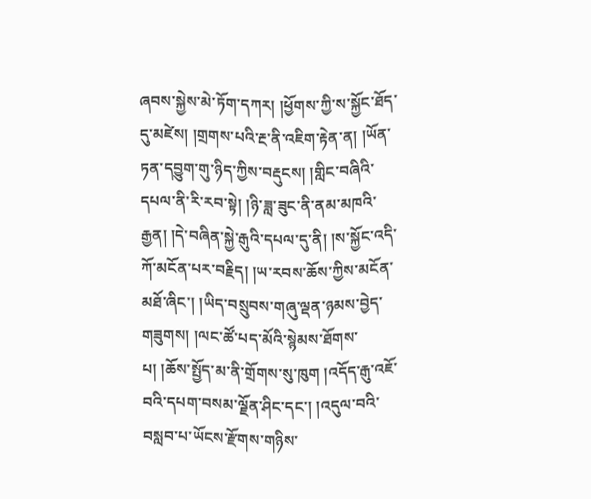ཞབས་སྐྱེས་མེ་ཏོག་དཀར། །ཕྱོགས་ཀྱི་ས་སྐྱོང་ཐོད་དུ་མཛེས། །གྲགས་པའི་རྔ་ནི་འཇིག་རྟེན་ན། །ཡོན་ཏན་དབྱུག་གུ་ཉིད་ཀྱིས་བརྡུངས། །གླིང་བཞིའི་དཔལ་ནི་རི་རབ་སྟེ། །ཉི་ཟླ་ཟུང་ནི་ནམ་མཁའི་རྒྱན། །དེ་བཞིན་སྐྱེ་རྒུའི་དཔལ་དུ་ནི། །ས་སྐྱོང་འདི་ཀོ་མངོན་པར་བརྗིད། །ཡ་རབས་ཆོས་ཀྱིས་མངོན་མཐོ་ཞིང་། །ཡིད་བསྲུབས་གཞུ་ལྡན་ཉམས་བྱེད་གཟུགས། །ལང་ཚོ་པད་མོའི་སྙེམས་ཐོགས་པ། །ཆོས་སྤྱོད་མ་ནི་གྲོགས་སུ་ཁུག །འདོད་རྒུ་འཇོ་བའི་དཔག་བསམ་ལྗོན་ཤིང་དང་། །འདུལ་བའི་བསླབ་པ་ཡོངས་རྫོགས་གཉིས་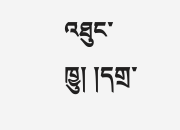འཐུང་ཁྱུ། །དགྲ་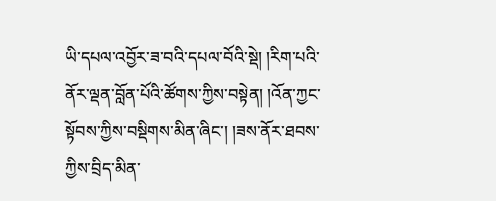ཡི་དཔལ་འབྱོར་ཟ་བའི་དཔལ་བོའི་སྡེ། །རིག་པའི་ནོར་ལྡན་བློན་པོའི་ཚོགས་ཀྱིས་བསྟེན། །འོན་ཀྱང་སྟོབས་ཀྱིས་བསྡིགས་མིན་ཞིང་། །ཟས་ནོར་ཐབས་ཀྱིས་བྲིད་མིན་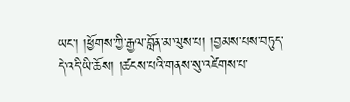ཡང་། །ཕྱོགས་ཀྱི་རྒྱལ་བློན་མ་ལུས་པ། །བྱམས་པས་བཏུད་དེ་འདི་ཡི་ཆོས། །ཚངས་པའི་གནས་སུ་འཛེགས་པ་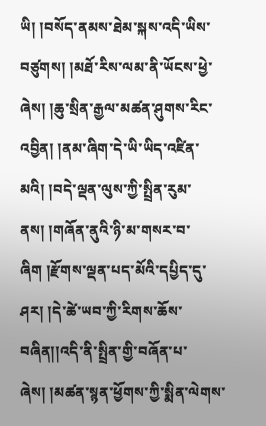ཡི། །བསོད་ནམས་ཐེམ་སྐས་འདི་ཡིས་བཙུགས། །མཐོ་རིས་ལམ་ནི་ཡོངས་ཕྱེ་ཞེས། །ཆུ་སྲིན་རྒྱལ་མཚན་ཤུགས་རིང་འབྱིན། །ནམ་ཞིག་དེ་ཡི་ཡིད་འཛིན་མའི། །བདེ་ལྡན་ལུས་ཀྱི་སྤྲིན་རུམ་ནས། །གཞོན་ནུའི་ཉི་མ་གསར་བ་ཞིག །རྫོགས་ལྡན་པད་མོའི་དཔྱིད་དུ་ཤར། །དེ་ཚེ་ཡབ་ཀྱི་རིགས་ཆོས་བཞིན།།འདི་ནི་སྤྲིན་གྱི་བཞོན་པ་ཞེས། །མཚན་སྙན་ཕྱོགས་ཀྱི་སྨིན་ལེགས་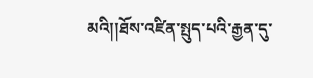མའི།།ཐོས་འཛིན་སྤུད་པའི་རྒྱན་དུ་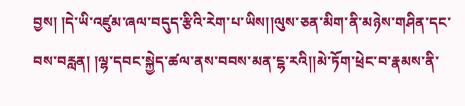བྱས། །དེ་ཡི་འཛུམ་ཞལ་བདུད་རྩིའི་རེག་པ་ཡིས།།ལུས་ཅན་མིག་ནི་མཉེས་གཤིན་དང་བས་བརླན། །ལྷ་དབང་སྐྱེད་ཚལ་ནས་བབས་མན་ངྷ་རའི།།མེ་ཏོག་ཕྲེང་བ་རྣམས་ནི་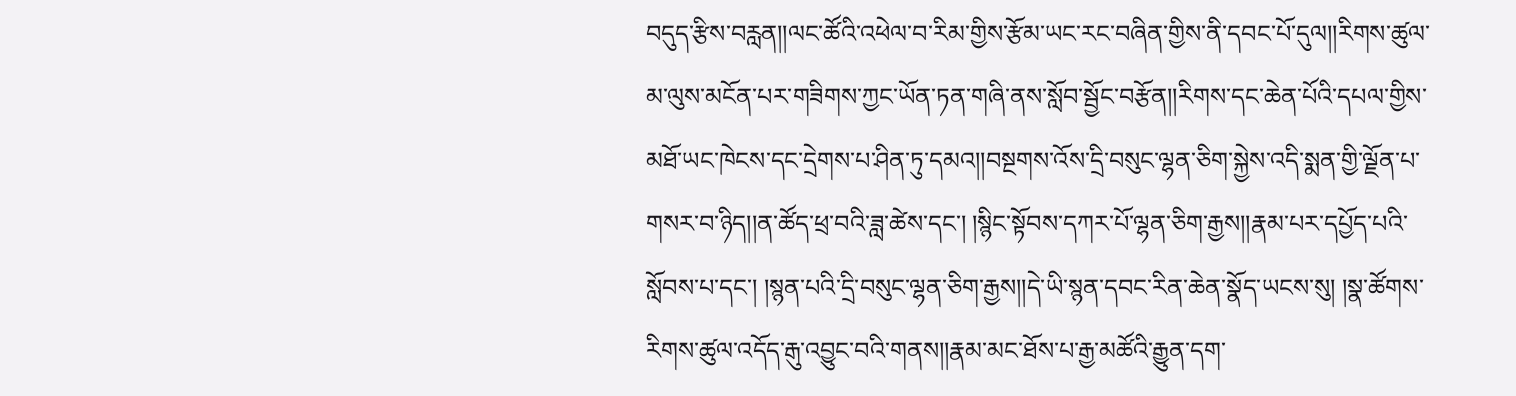བདུད་རྩིས་བརླན།།ལང་ཚོའི་འཕེལ་བ་རིམ་གྱིས་རྩོམ་ཡང་རང་བཞིན་གྱིས་ནི་དབང་པོ་དུལ།།རིགས་ཚུལ་མ་ལུས་མངོན་པར་གཟིགས་ཀྱང་ཡོན་ཏན་གཞི་ནས་སློབ་སྦྱོང་བརྩོན།།རིགས་དང་ཆེན་པོའི་དཔལ་གྱིས་མཐོ་ཡང་ཁེངས་དང་དྲེགས་པ་ཤིན་ཏུ་དམའ།།བསྔགས་འོས་དྲི་བསུང་ལྷན་ཅིག་སྐྱེས་འདི་སྨན་གྱི་ལྗོན་པ་གསར་བ་ཉིད།།ན་ཚོད་ཕྲ་བའི་ཟླ་ཚེས་དང་། །སྙིང་སྟོབས་དཀར་པོ་ལྷན་ཅིག་རྒྱས།།རྣམ་པར་དཔྱོད་པའི་སློབས་པ་དང་། །སྙན་པའི་དྲི་བསུང་ལྷན་ཅིག་རྒྱས།།དེ་ཡི་སྙན་དབང་རིན་ཆེན་སྣོད་ཡངས་སུ། །སྣ་ཚོགས་རིགས་ཚུལ་འདོད་རྒུ་འབྱུང་བའི་གནས།།རྣམ་མང་ཐོས་པ་རྒྱ་མཚོའི་རྒྱུན་དག་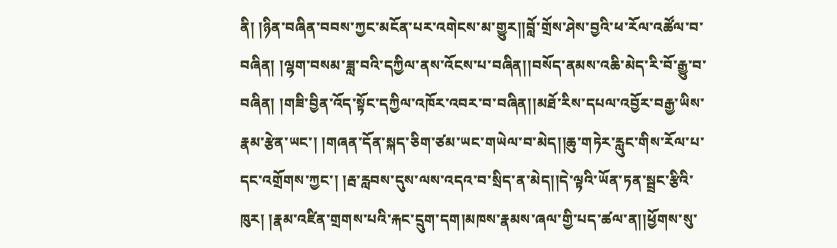ནི། །ཉིན་བཞིན་བབས་ཀྱང་མངོན་པར་འགེངས་མ་གྱུར།།བློ་གྲོས་ཤེས་བྱའི་ཕ་རོལ་འཚོལ་བ་བཞིན། །ལྷག་བསམ་ཟླ་བའི་དཀྱིལ་ནས་འོངས་པ་བཞིན།།བསོད་ནམས་འཆི་མེད་རི་བོ་རྒྱུ་བ་བཞིན། །གཟི་བྱིན་འོད་སྟོང་དཀྱིལ་འཁོར་འབར་བ་བཞིན།།མཐོ་རིས་དཔལ་འབྱོར་བརྒྱ་ཡིས་རྣམ་རྩེན་ཡང་། །གཞན་དོན་སྐད་ཅིག་ཙམ་ཡང་གཡེལ་བ་མེད།།ཆུ་གཏེར་རླུང་གིས་རོལ་པ་དང་འགྲོགས་ཀྱང་། །རྦ་རླབས་དུས་ལས་འདའ་བ་སྲིད་ན་མེད།།དེ་ལྟའི་ཡོན་ཏན་སྦྲང་རྩིའི་ཁུར། །རྣམ་འཛིན་གྲགས་པའི་རྐང་དྲུག་དག།མཁས་རྣམས་ཞལ་གྱི་པད་ཚལ་ན།།ཕྱོགས་སུ་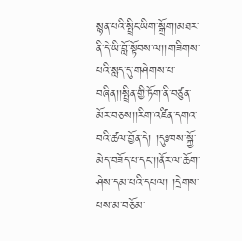སྙན་པའི་སྤྲིང་ཡིག་སྒྲོག།མཐར་ནི་དེ་ཡི་བློ་སྟོབས་ལ།།གཟིགས་པའི་སླད་དུ་གཤེགས་པ་བཞིན།།སྤྲིན་གྱི་ཏོག་ནི་བཙུན་མོར་བཅས།།རིག་འཛིན་དགའ་བའི་ཚལ་བྱོན་དེ། །དུཿཁས་སྐྱོ་མེད་བཟོད་པ་དང་།།ནོར་ལ་ཆོག་ཤེས་དམ་པའི་དཔལ། །དྲེགས་པས་མ་བཅོམ་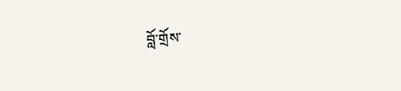བློ་གྲོས་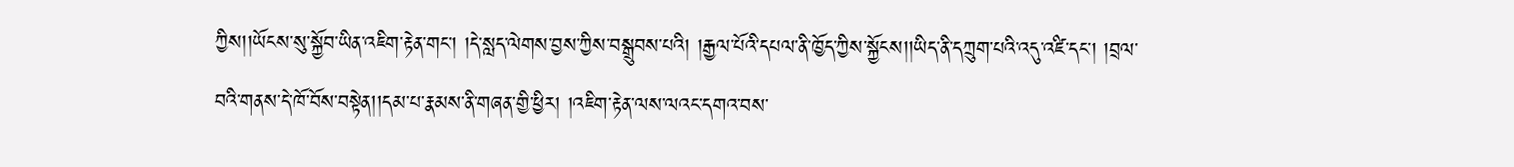ཀྱིས།།ཡོངས་སུ་སྐྱོབ་ཡིན་འཇིག་རྟེན་གང་། །དེ་སླད་ལེགས་བྱས་ཀྱིས་བསྒྲུབས་པའི། །རྒྱལ་པོའི་དཔལ་ནི་ཁྱོད་ཀྱིས་སྐྱོངས།།ཡིད་ནི་དཀྲུག་པའི་འདུ་འཛི་དང་། །བྲལ་བའི་གནས་དེ་ཁོ་བོས་བསྟེན།།དམ་པ་རྣམས་ནི་གཞན་གྱི་ཕྱིར། །འཇིག་རྟེན་ལས་ལའང་དགའ་བས་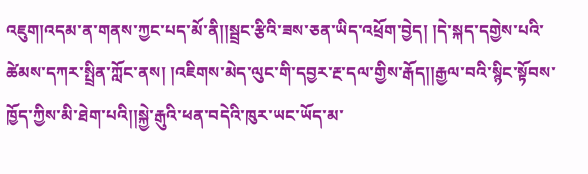འཇུག།འདམ་ན་གནས་ཀྱང་པད་མོ་ནི།།སྦྲང་རྩིའི་ཟས་ཅན་ཡིད་འཕྲོག་བྱེད། །དེ་སྐད་དགྱེས་པའི་ཚེམས་དཀར་སྤྲིན་ཀློང་ནས། །འཇིགས་མེད་ལུང་གི་དབྱར་རྔ་དལ་གྱིས་རྒོད།།རྒྱལ་བའི་སྙིང་སྟོབས་ཁྱོད་ཀྱིས་མི་ཐེག་པའི།།སྐྱེ་རྒུའི་ཕན་བདེའི་ཁུར་ཡང་ཡོད་མ་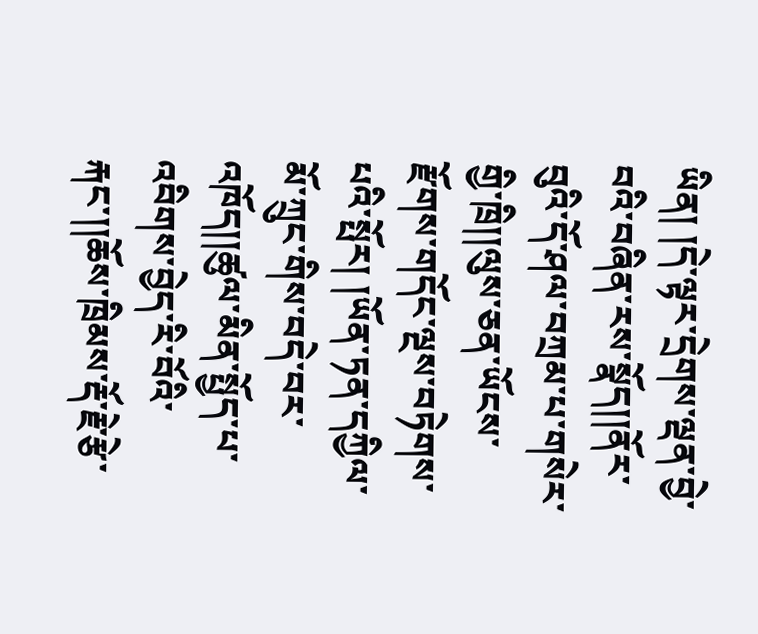ཡིན། །དེ་ལྟར་དྲེགས་ལྡན་བྱེ་བའི་བཞིན་རས་སྣོད།།ནོར་བུའི་དོ་ཤལ་བཀྲམ་པ་གསེར་གྱི་ཁྲི།།ལུས་ཅན་ཡོངས་རྫོགས་གདོང་ལྔས་བཏེགས་པའི་སྤོར། །ཡོན་ཏན་དཀྱིལ་མོ་ཀྲུང་གིས་བདེ་བར་འཁོད།།ཚུལ་མིན་སྤྱོད་པ་འབིགས་བྱེད་རི་བོའི་རྐང་།།ཆོས་ཁྲིམས་རྡོ་རྗེ་རྩེ་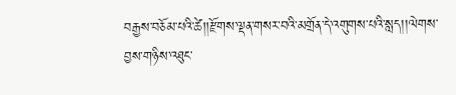བརྒྱས་བཅོམ་པའི་ཚེ།།རྫོགས་ལྡན་གསར་བའི་མགྲོན་དེ་འགུགས་པའི་སླད།།ལེགས་བྱས་གཉིས་འཐུང་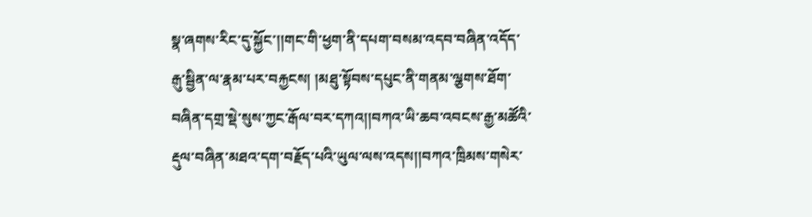སྣ་ཞགས་རིང་དུ་སྐྱོང་།།གང་གི་ཕྱག་ནི་དཔག་བསམ་འདབ་བཞིན་འདོད་རྒུ་སྦྱིན་ལ་རྣམ་པར་བརྐྱངས། །མཐུ་སྟོབས་དཔུང་ནི་གནམ་ལྕགས་ཐོག་བཞིན་དགྲ་སྡེ་སུས་ཀྱང་རྒོལ་བར་དཀའ།།བཀའ་ཡི་ཆབ་འབངས་རྒྱ་མཚོའི་རྡུལ་བཞིན་མཐའ་དག་བརྗོད་པའི་ཡུལ་ལས་འདས།།བཀའ་ཁྲིམས་གསེར་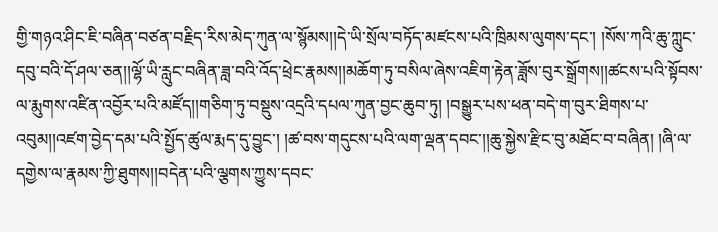གྱི་གཉའ་ཤིང་ཇི་བཞིན་བཙན་བརྗིད་རིས་མེད་ཀུན་ལ་སྙོམས།།དེ་ཡི་སྲོལ་བཏོད་མཛངས་པའི་ཁྲིམས་ལུགས་དང་། །སོས་ཀའི་ཆུ་ཀླུང་དབུ་བའི་དོ་ཤལ་ཅན།།ལྷོ་ཡི་རླུང་བཞིན་ཟླ་བའི་འོད་ཕྲེང་རྣམས།།མཆོག་ཏུ་བསིལ་ཞེས་འཇིག་རྟེན་ཟློས་བུར་སྒྲོགས།།ཚངས་པའི་སྟོབས་ལ་རྨུགས་འཛིན་འབྱོར་པའི་མཛོད།།གཅིག་ཏུ་བསྡུས་འདྲའི་དཔལ་ཀུན་བྱང་ཆུབ་ཏུ། །བསྒྱུར་པས་ཕན་བདེ་ག་བུར་ཐིགས་པ་འབུམ།།འཛག་བྱེད་དམ་པའི་སྤྱོད་ཚུལ་རྨད་དུ་བྱུང་། །ཚ་བས་གདུངས་པའི་ལག་ལྡན་དབང་།།ཆུ་སྐྱེས་རྫིང་བུ་མཐོང་བ་བཞིན། །ཞི་ལ་དགྱེས་ལ་རྣམས་ཀྱི་ཐུགས།།བདེན་པའི་ལྕགས་ཀྱུས་དབང་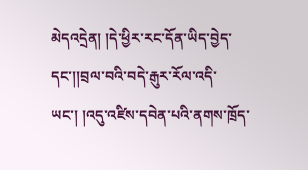མེདའདྲེན། །དེ་ཕྱིར་རང་དོན་ཡིད་བྱེད་དང་།།བྲལ་བའི་བདེ་རྒུར་རོལ་འདི་ཡང་། །འདུ་འཛིས་དབེན་པའི་ནགས་ཁྲོད་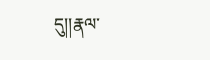དུ།།རྣལ་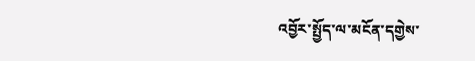འབྱོར་སྤྱོད་ལ་མངོན་དགྱེས་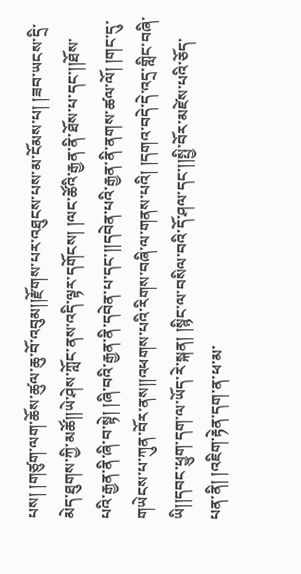པས། །གཙུག་ལག་ཆོས་ཚུལ་ཆུ་བོ་འབུམ།།རྫོགས་པར་འཐུངས་པས་མ་ངོམས་པ། །ཟབ་ཡངས་དྲི་མེད་ཐུགས་ཀྱི་མཚོ།།ཡེ་ཤེས་ཀློང་ནས་འདི་ལྟར་དགོངས། །ལང་ཚོའི་རྒྱན་ནི་ཐོས་པ་དང་།།ཐོས་པའི་རྒྱན་ནི་ཞི་བ་སྟེ། །ཞི་བའི་རྒྱན་ནི་དབེན་པ་དང་།།དབེན་པའི་རྒྱན་ནི་ནགས་ཚལ་ལོ། །གང་དུ་གཡེངས་པ་ཀུན་བོར་ནས།།འཕགས་པའི་རིགས་བཞི་ལ་གནས་པའི། །དགའ་བདེ་དེ་འདྲ་གླིང་བཞི་ཡི།།དབང་ཕྱུག་དག་ལ་ཡོད་རེ་སྐན། །སྙིང་ལ་བསིལ་བའི་དོ་ཤལ་དང་།།སྤྱི་བོར་མཛེས་པའི་ཅོད་པན་ནི། །འཇིག་རྟེན་དག་ན་ཕ་མ་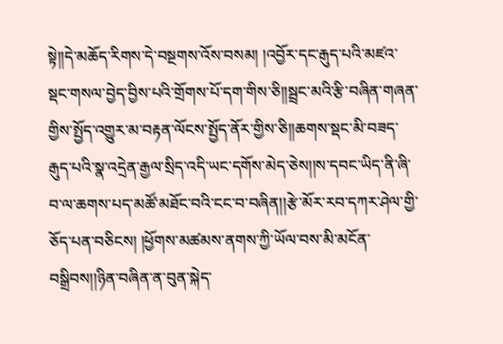སྟེ།།དེ་མཆོད་རིགས་དེ་བསྔགས་འོས་བསམ། །འབྱོར་དང་རྒུད་པའི་མཛའ་སྡང་གསལ་བྱེད་བྱིས་པའི་གྲོགས་པོ་དག་གིས་ཅི།།སྦྲང་མའི་རྩི་བཞིན་གཞན་གྱིས་སྤྱོད་འགྱུར་མ་བརྟན་ལོངས་སྤྱོད་ནོར་གྱིས་ཅི།།ཆགས་སྡང་མི་བཟད་རྒུད་པའི་སྣ་འདྲེན་རྒྱལ་སྲིད་འདི་ཡང་དགོས་མེད་ཅེས།།ས་དབང་ཡིད་ནི་ཞི་བ་ལ་ཆགས་པད་མཚོ་མཐོང་བའི་ངང་བ་བཞིན།།རྩེ་མོར་རབ་དཀར་ཤེལ་གྱི་ཅོད་པན་བཅིངས། །ཕྱོགས་མཚམས་ནགས་ཀྱི་ཡོལ་བས་མི་མངོན་བསྒྲིབས།།ཉིན་བཞིན་ན་བུན་སྐེད་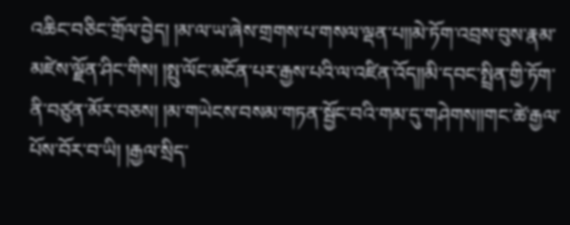འཆིང་བཅིང་གྲོལ་བྱེད། །མ་ལ་ཡ་ཞེས་གྲགས་པ་གསལ་ལྡན་པ།།མེ་ཏོག་འབྲས་བུས་རྣམ་མཛེས་ལྗོན་ཤིང་གིས། །སྤུ་ལོང་མངོན་པར་རྒྱས་པའི་ལ་འཛིན་འོད།།མི་དབང་སྤྲིན་གྱི་ཏོག་ནི་བཙུན་མོར་བཅས། །མ་གཡེངས་བསམ་གཏན་སྦྱོང་བའི་གམ་དུ་གཤེགས།།གང་ཚེ་རྒྱལ་པོས་བོར་བ་ཡི། །རྒྱལ་སྲིད་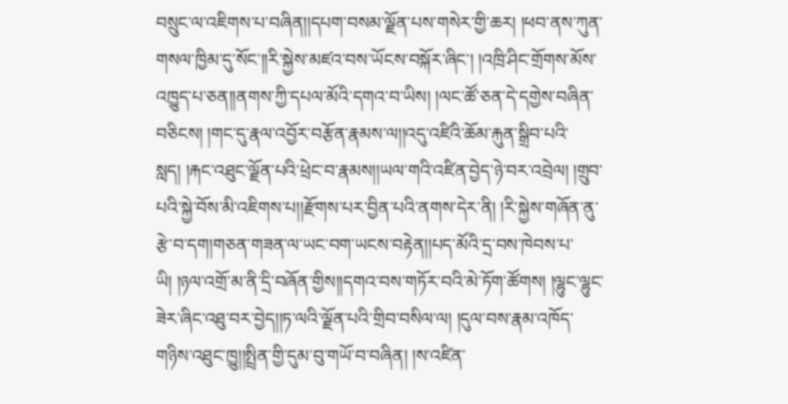བསྲུང་ལ་འཇིགས་པ་བཞིན།།དཔག་བསམ་ལྗོན་པས་གསེར་གྱི་ཆར། །ཕབ་ནས་ཀུན་གསལ་ཁྱིམ་དུ་སོང་།།རི་སྐྱེས་མཛའ་བས་ཡོངས་བསྐོར་ཞིང་། །འཁྲི་ཤིང་གྲོགས་མོས་འཁྱུད་པ་ཅན།།ནགས་ཀྱི་དཔལ་མོའི་དགའ་བ་ཡིས། །ལང་ཚོ་ཅན་དེ་དགྱེས་བཞིན་བཅིངས། །གང་དུ་རྣལ་འབྱོར་བརྩོན་རྣམས་ལ།།འདུ་འཛིའི་ཆོམ་རྐུན་སྒྲིབ་པའི་སླད། །རྐང་འཐུང་ལྗོན་པའི་ཕྲེང་བ་རྣམས།།ཡལ་གའི་འཛིན་བྱེད་ཉེ་བར་འབྲེལ། །གྲུབ་པའི་སྐྱེ་བོས་མི་འཇིགས་པ།།རྫོགས་པར་བྱིན་པའི་ནགས་དེར་ནི། །རི་སྐྱེས་གཞོན་ནུ་རྩེ་བ་དག།གཅན་གཟན་ལ་ཡང་བག་ཡངས་བརྟེན།།པད་མོའི་དྲ་བས་ཁེབས་པ་ཡི། །ཉལ་འགྲོ་མ་ནི་དྲི་བཞོན་གྱིས།།དགའ་བས་གཏོར་བའི་མེ་ཏོག་ཚོགས། །ལྷུང་ལྷུང་ཟེར་ཞིང་འཐུ་བར་བྱེད།།ཏ་ལའི་ལྗོན་པའི་གྲིབ་བསིལ་ལ། །དུལ་བས་རྣམ་འཁོད་གཉིས་འཐུང་ཁྱུ།།སྤྲིན་གྱི་དུམ་བུ་གཡོ་བ་བཞིན། །ས་འཛིན་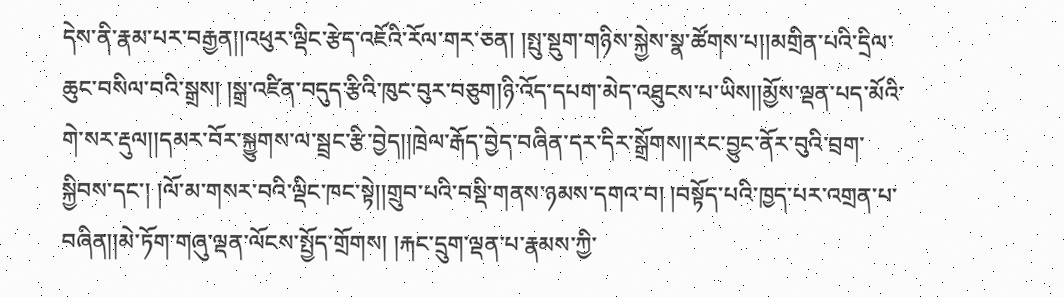དེས་ནི་རྣམ་པར་བརྒྱན།།འཕུར་ལྡིང་རྩེད་འཇོའི་རོལ་གར་ཅན། །སྤུ་སྡུག་གཉིས་སྐྱེས་སྣ་ཚོགས་པ།།མགྲིན་པའི་དྲིལ་ཆུང་བསིལ་བའི་སྒྲས། །སྒྲ་འཛིན་བདུད་རྩིའི་ཁུང་བུར་བཅུག།ཉི་འོད་དཔག་མེད་འཐུངས་པ་ཡིས།།མྱོས་ལྡན་པད་མོའི་གེ་སར་རྡུལ།།དམར་བོར་སྐྱུགས་ལ་སྦྲང་རྩི་བྱེད།།ཁྲེལ་རྒོད་བྱེད་བཞིན་དར་དིར་སྒྲོགས།།རང་བྱུང་ནོར་བུའི་བྲག་སྐྱིབས་དང་། །ལོ་མ་གསར་བའི་ལྡིང་ཁང་སྟེ།།གྲུབ་པའི་བསྡི་གནས་ཉམས་དགའ་བ། །བསྟོད་པའི་ཁྱད་པར་འགྲན་པ་བཞིན།།མེ་ཏོག་གཞུ་ལྡན་ལོངས་སྤྱོད་གྲོགས། །རྐང་དྲུག་ལྡན་པ་རྣམས་ཀྱི་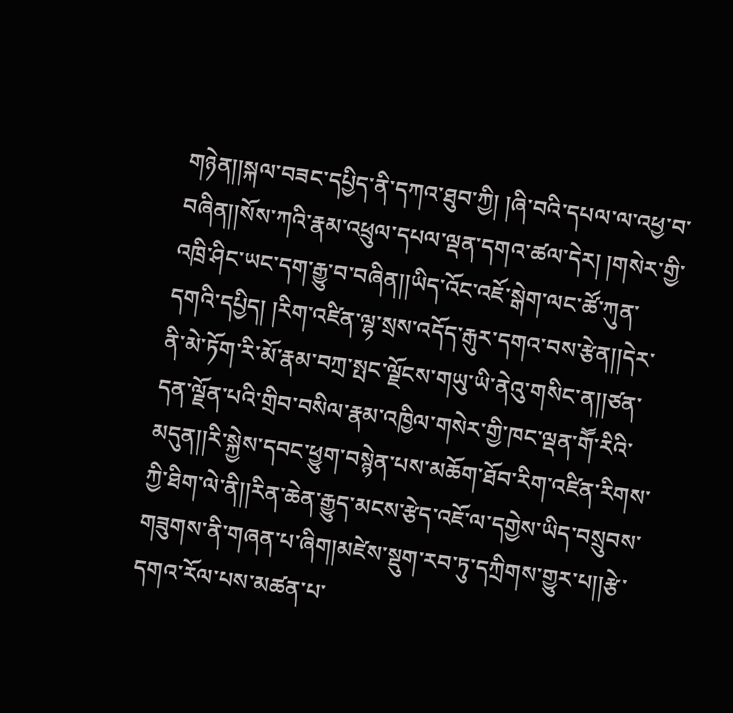གཉེན།།སྐལ་བཟང་དཔྱིད་ནི་དཀའ་ཐུབ་ཀྱི། །ཞི་བའི་དཔལ་ལ་འཕྱ་བ་བཞིན།།སོས་ཀའི་རྣམ་འཕྲུལ་དཔལ་ལྡན་དགའ་ཚལ་དེར། །གསེར་གྱི་འཁྲི་ཤིང་ཡང་དག་རྒྱུ་བ་བཞིན།།ཡིད་འོང་འཇོ་སྒེག་ལང་ཚོ་ཀུན་དགའི་དཔྱིད། །རིག་འཛིན་ལྷ་སྲས་འདོད་རྒུར་དགའ་བས་རྩེན།།དེར་ནི་མེ་ཏོག་རི་མོ་རྣམ་བཀྲ་སྤང་ལྗོངས་གཡུ་ཡི་ནེའུ་གསིང་ན།།ཙན་དན་ལྗོན་པའི་གྲིབ་བསིལ་རྣམ་འཁྱིལ་གསེར་གྱི་ཁང་ལྡན་གཽ་རིའི་མདུན།།རི་སྐྱེས་དབང་ཕྱུག་བསྙེན་པས་མཆོག་ཐོབ་རིག་འཛིན་རིགས་ཀྱི་ཐིག་ལེ་ནི།།རིན་ཆེན་རྒྱུད་མངས་རྩེད་འཇོ་ལ་དགྱེས་ཡིད་བསྲུབས་གཟུགས་ནི་གཞན་པ་ཞིག།མཛེས་སྡུག་རབ་ཏུ་དཀྲིགས་གྱུར་པ།།རྩེ་དགའ་རོལ་པས་མཚན་པ་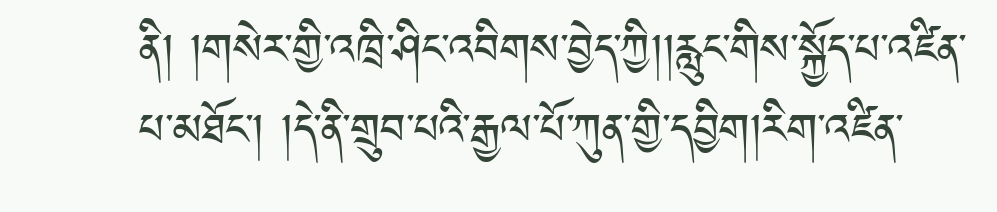ནི། །གསེར་གྱི་འཁྲི་ཤིང་འབིགས་བྱེད་ཀྱི།།རླུང་གིས་སྐྱོད་པ་འཛིན་པ་མཐོང་། །དེ་ནི་གྲུབ་པའི་རྒྱལ་པོ་ཀུན་གྱི་དབྱིག།རིག་འཛིན་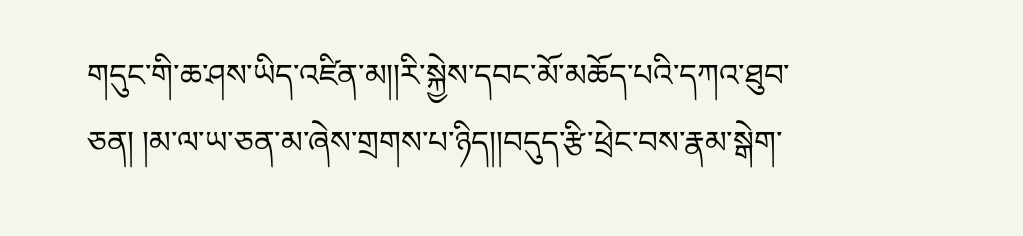གདུང་གི་ཆ་ཤས་ཡིད་འཛིན་མ།།རི་སྐྱེས་དབང་མོ་མཆོད་པའི་དཀའ་ཐུབ་ཅན། །མ་ལ་ཡ་ཅན་མ་ཞེས་གྲགས་པ་ཉིད།།བདུད་རྩི་ཕྲེང་བས་རྣམ་སྒེག་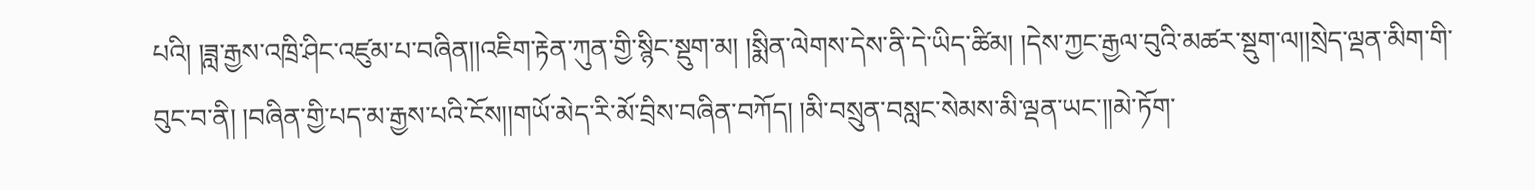པའི། །ཟླ་རྒྱས་འཁྲི་ཤིང་འཛུམ་པ་བཞིན།།འཇིག་རྟེན་ཀུན་གྱི་སྙིང་སྡུག་མ། །སྨིན་ལེགས་དེས་ནི་དེ་ཡིད་ཚིམ། །དེས་ཀྱང་རྒྱལ་བུའི་མཚར་སྡུག་ལ།།སྲེད་ལྡན་མིག་གི་བུང་བ་ནི། །བཞིན་གྱི་པད་མ་རྒྱས་པའི་ངོས།།གཡོ་མེད་རི་མོ་བྲིས་བཞིན་བཀོད། །མི་བསྲུན་བསླང་སེམས་མི་ལྡན་ཡང་།།མེ་ཏོག་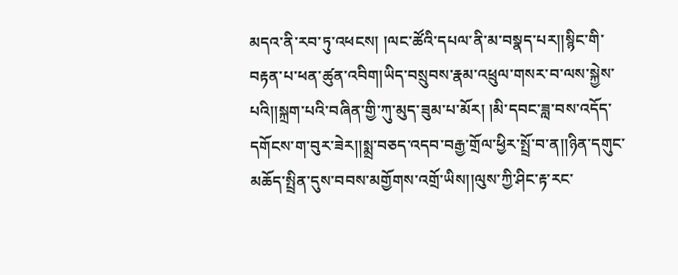མདའ་ནི་རབ་ཏུ་འཕངས། །ལང་ཚོའི་དཔལ་ནི་མ་བསྣད་པར།།སྙིང་གི་བརྟན་པ་ཕན་ཚུན་འབིག།ཡིད་བསྲུབས་རྣམ་འཕྲུལ་གསར་བ་ལས་སྐྱེས་པའི།།སྐྲག་པའི་བཞིན་གྱི་ཀུ་མུད་ཟུམ་པ་མོར། །མི་དབང་ཟླ་བས་འདོད་དགོངས་ག་བུར་ཟེར།།སྨྲ་བཅད་འདབ་བརྒྱ་གྲོལ་ཕྱིར་སྤྲོ་བ་ན།།ཉིན་དགུང་མཆོད་སྤྲིན་དུས་བབས་མགྱོགས་འགྲོ་ཡིས།།ལུས་ཀྱི་ཤིང་རྟ་རང་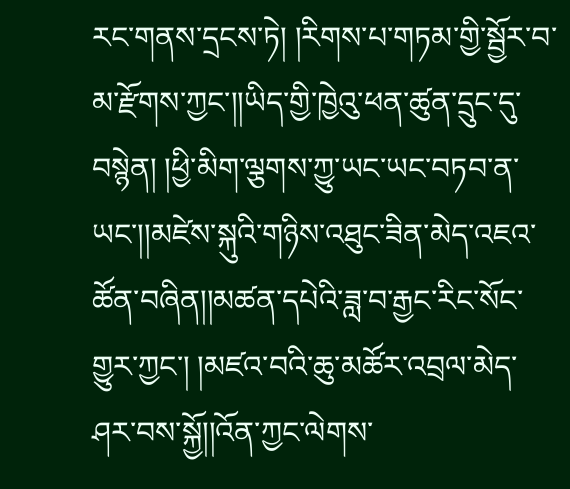རང་གནས་དྲངས་ཏེ། །རིགས་པ་གཏམ་གྱི་སྦྱོར་བ་མ་རྫོགས་ཀྱང་།།ཡིད་གྱི་ཁྱེའུ་ཕན་ཚུན་དྲུང་དུ་བསྙེན། །ཕྱི་མིག་ལྕགས་ཀྱུ་ཡང་ཡང་བཏབ་ན་ཡང་།།མཛེས་སྐུའི་གཉིས་འཐུང་ཟིན་མེད་འཇའ་ཚོན་བཞིན།།མཚན་དཔེའི་ཟླ་བ་རྒྱང་རིང་སོང་གྱུར་ཀྱང་། །མཛའ་བའི་ཆུ་མཚོར་འབྲལ་མེད་ཤར་བས་སྐྱོ།།འོན་ཀྱང་ལེགས་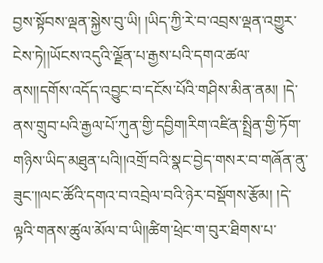བྱས་སྟོབས་ལྡན་སྐྱེས་བུ་ཡི། །ཡིད་ཀྱི་རེ་བ་འབྲས་ལྡན་འགྱུར་ངེས་ཏེ།།ཡོངས་འདུའི་ལྗོན་པ་རྒྱས་པའི་དགའ་ཚལ་ནས།།དགོས་འདོད་འབྱུང་བ་དངོས་པོའི་གཤིས་མིན་ནམ། །དེ་ནས་གྲུབ་པའི་རྒྱལ་པོ་ཀུན་གྱི་དབྱིག།རིག་འཛིན་སྤྲིན་གྱི་ཏོག་གཉིས་ཡིད་མཐུན་པའི།།འགྲོ་བའི་སྣང་བྱེད་གསར་བ་གཞོན་ནུ་ཟུང་།།ལང་ཚོའི་དགའ་བ་འབྲེལ་བའི་ཉེར་བསྡོགས་རྩོམ། །དེ་ལྟའི་གནས་ཚུལ་མོལ་བ་ཡི།།ཚིག་ཕྲེང་ག་བུར་ཐིགས་པ་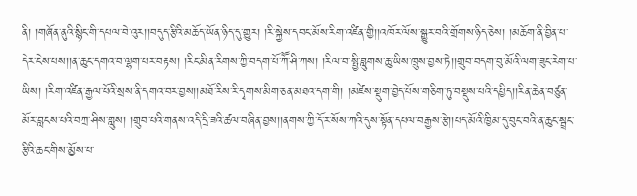ནི། །གཞོན་ནུའི་སྙིང་གི་དཔལ་བེ་འུར།།བདུད་རྩིའི་མཆོད་ཡོན་ཉིད་དུ་གྱུར། །རི་སྐྱེས་དབང་མོས་རིག་འཛིན་གྱི།།འཁོར་ལོས་སྒྱུར་བའི་གྲོགས་ཉིད་ཅེས། །མཆོག་ནི་བྱིན་པ་དེར་ངེས་པས།།ན་ཆུང་དགའ་བ་ལྷག་པར་བརྟས། །རིང་མིན་རིགས་ཀྱི་བདག་པོ་ཀཽ་ཤི་ཀས། །རིལ་བ་སྤྱི་བླུགས་ཆུ་ཡིས་ཁྲུས་བྱས་ཏེ།།གྲུབ་བདག་བུ་མོའི་ལག་ཟུང་རེག་པ་ཡིས། །རིག་འཛིན་རྒྱལ་པོའི་སྲས་ནི་དགའ་བར་བྱས།།མཐོ་རིས་རི་དྭགས་མིག་ཅན་མཐའ་དག་གི། །མཛེས་སྡུག་བྱེད་པོས་གཅིག་ཏུ་བསྡུས་པའི་དཔྱིད།།རིན་ཆེན་བཙུན་མོར་བླངས་པའི་བཀྲ་ཤིས་གླུས། །གྲུབ་པའི་གནས་འདི་དྲི་ཟའི་ཚལ་བཞིན་བྱས།།ནགས་ཀྱི་དོ་ར་སོས་ཀའི་དུས་སྟོན་དཔལ་བརྒྱས་རྩེ།།པད་མོའི་ཁྱིམ་དུ་བུང་བའི་ན་ཆུང་སྦྲང་རྩིའི་ཆང་གིས་མྱོས་པ་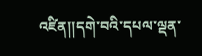འཛིན།།དགེ་བའི་དཔལ་ལྡན་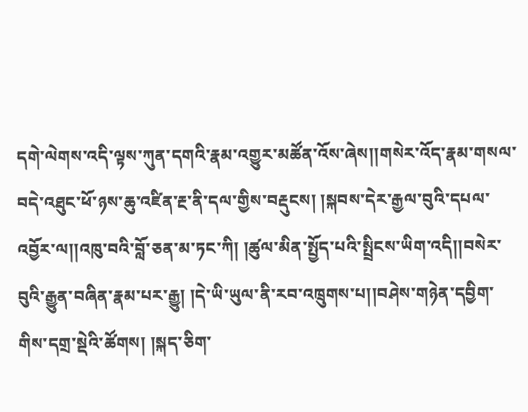དགེ་ལེགས་འདི་ལྟས་ཀུན་དགའི་རྣམ་འགྱུར་མཚོན་འོས་ཞེས།།གསེར་འོད་རྣམ་གསལ་བདེ་འཐུང་ཕོ་ཉས་ཆུ་འཛིན་རྔ་ནི་དལ་གྱིས་བརྡུངས། །སྐབས་དེར་རྒྱལ་བུའི་དཔལ་འབྱོར་ལ།།འཁུ་བའི་བློ་ཅན་མ་ཏང་ཀི། །ཚུལ་མིན་སྤྱོད་པའི་སྤྲིངས་ཡིག་འདི།།བསེར་བུའི་རྒྱུན་བཞིན་རྣམ་པར་རྒྱུ། །དེ་ཡི་ཡུལ་ནི་རབ་འཁྲུགས་པ།།བཤེས་གཉེན་དབྱིག་གིས་དགྲ་སྡེའི་ཚོགས། །སྐད་ཅིག་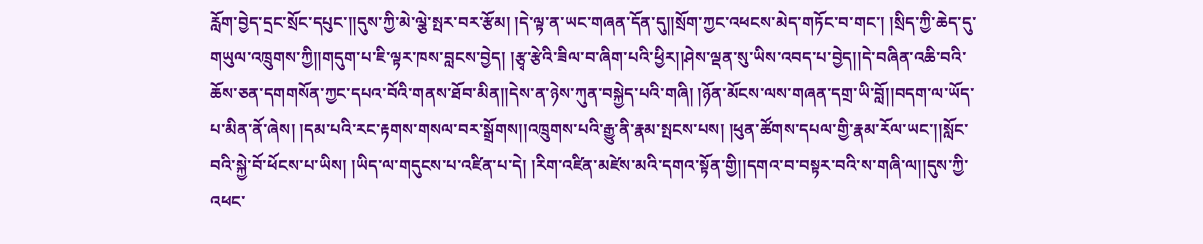རློག་བྱེད་དྲང་སྲོང་དཔུང་།།དུས་ཀྱི་མེ་ལྕེ་སྤར་བར་རྩོམ། །དེ་ལྟ་ན་ཡང་གཞན་དོན་དུ།།སྲོག་ཀྱང་འཕངས་མེད་གཏོང་བ་གང་། །སྲིད་ཀྱི་ཆེད་དུ་གཡུལ་འཁྲུགས་ཀྱི།།གདུག་པ་ཇི་ལྟར་ཁས་བླངས་བྱེད། །རྩྭ་རྩེའི་ཟིལ་བ་ཞིག་པའི་ཕྱིར།།ཤེས་ལྡན་སུ་ཡིས་འབད་པ་བྱེད།།དེ་བཞིན་འཆི་བའི་ཆོས་ཅན་དགགསོན་ཀྱང་དཔའ་བོའི་གནས་ཐོབ་མིན།།དེས་ན་ཉེས་ཀུན་བསྐྱེད་པའི་གཞི། །ཉོན་མོངས་ལས་གཞན་དགྲ་ཡི་བློ།།བདག་ལ་ཡོད་པ་མིན་ནོ་ཞེས། །དམ་པའི་རང་རྟགས་གསལ་བར་སྒྲོགས།།འཁྲུགས་པའི་རྒྱུ་ནི་རྣམ་སྤངས་པས། །ཕུན་ཚོགས་དཔལ་གྱི་རྣམ་རོལ་ཡང་།།སློང་བའི་སྐྱེ་བོ་ཕོངས་པ་ཡིས། །ཡིད་ལ་གདུངས་པ་འཛིན་པ་དེ། །རིག་འཛིན་མཛེས་མའི་དགའ་སྟོན་གྱི།།དགའ་བ་བསྟར་བའི་ས་གཞི་ལ།།དུས་ཀྱི་འཕང་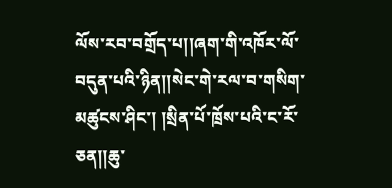ལོས་རབ་བགྲོད་པ།།ཞག་གི་འཁོར་ལོ་བདུན་པའི་ཉིན།།སེང་གེ་རལ་བ་གསིག་མཚུངས་ཤིང་། །སྲིན་པོ་ཁྲོས་པའི་ང་རོ་ཅན།།ཆུ་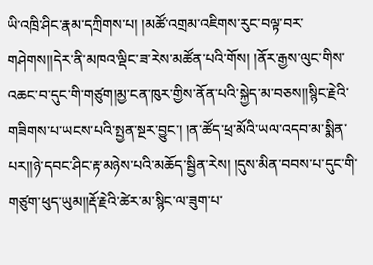ཡི་འཁྲི་ཤིང་རྣམ་དཀྲིགས་པ། །མཚོ་འགྲམ་འཇིགས་རུང་བལྟ་བར་གཤེགས།།དེར་ནི་མཁའ་ལྡིང་ཟ་རེས་མཚོན་པའི་གོས། །ནོར་རྒྱས་ལུང་གིས་འཆང་བ་དུང་གི་གཙུག།མྱ་ངན་ཁུར་གྱིས་ནོན་པའི་སྐྱེད་མ་བཅས།།སྙིང་རྗེའི་གཟིགས་པ་ཡངས་པའི་སྤྱན་སྔར་བྱུང་། །ན་ཚོད་ཕྲ་མོའི་ཡལ་འདབ་མ་སྨིན་པར།།ཉེ་དབང་ཤིང་རྟ་མཉེས་པའི་མཆོད་སྦྱིན་རེས། །དུས་མིན་བབས་པ་དུང་གི་གཙུག་ཕུད་ཡུམ།།རྡོ་རྗེའི་ཚེར་མ་སྙིང་ལ་ཟུག་པ་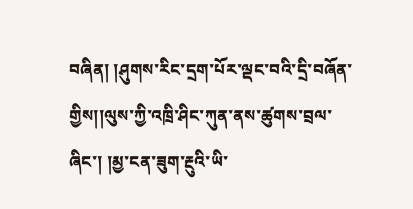བཞིན། །ཤུགས་རིང་དྲག་པོར་ལྡང་བའི་དྲི་བཞོན་གྱིས།།ལུས་ཀྱི་འཁྲི་ཤིང་ཀུན་ནས་ཚུགས་བྲལ་ཞིང་། །མྱ་ངན་ཟུག་རྔུའི་ཡི་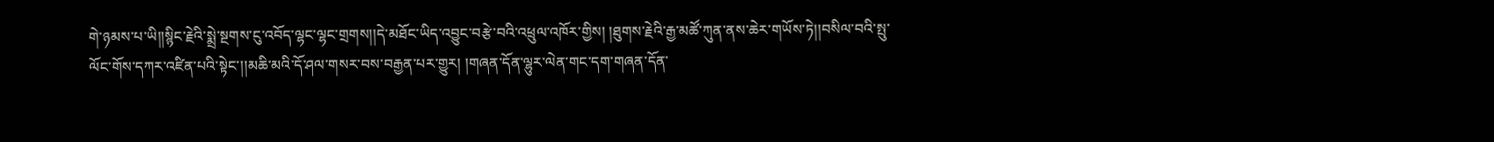གེ་ཉམས་པ་ཡི།།སྙིང་རྗེའི་སྨྲེ་སྔགས་ངུ་འབོད་ལྷང་ལྷང་གྲགས།།དེ་མཐོང་ཡིད་འབྱུང་བརྩེ་བའི་འཕྲུལ་འཁོར་གྱིས། །ཐུགས་རྗེའི་རྒྱ་མཚོ་ཀུན་ནས་ཆེར་གཡོས་ཏེ།།བསིལ་བའི་སྤུ་ལོང་གོས་དཀར་འཛིན་པའི་སྟེང་།།མཆི་མའི་དོ་ཤལ་གསར་བས་བརྒྱན་པར་གྱུར། །གཞན་དོན་ལྷུར་ལེན་གང་དག་གཞན་དོན་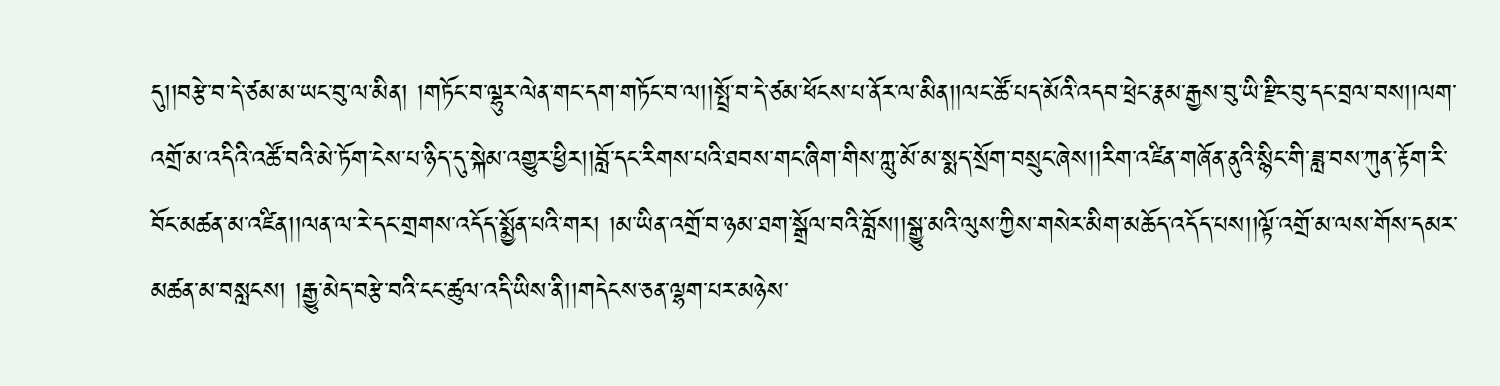དུ།།བརྩེ་བ་དེ་ཙམ་མ་ཡང་བུ་ལ་མིན། །གཏོང་བ་ལྷུར་ལེན་གང་དག་གཏོང་བ་ལ།།སྤྲོ་བ་དེ་ཙམ་ཕོངས་པ་ནོར་ལ་མིན།།ལང་ཚོ་པད་མོའི་འདབ་ཕྲེང་རྣམ་རྒྱས་བུ་ཡི་རྫིང་བུ་དང་བྲལ་བས།།ལག་འགྲོ་མ་འདིའི་འཚོ་བའི་མེ་ཏོག་ངེས་པ་ཉིད་དུ་སྐེམ་འགྱུར་ཕྱིར།།བློ་དང་རིགས་པའི་ཐབས་གང་ཞིག་གིས་ཀླུ་མོ་མ་སྨད་སྲོག་བསྲུང་ཞེས།།རིག་འཛིན་གཞོན་ནུའི་སྙིང་གི་ཟླ་བས་ཀུན་རྟོག་རི་བོང་མཚན་མ་འཛིན།།ལན་ལ་རེ་དང་གྲགས་འདོད་སྨྱོན་པའི་གར། །མ་ཡིན་འགྲོ་བ་ཉམ་ཐག་སྒྲོལ་བའི་བློས།།སྒྱུ་མའི་ལུས་ཀྱིས་གསེར་མིག་མཆོད་འདོད་པས།།ལྟོ་འགྲོ་མ་ལས་གོས་དམར་མཚན་མ་བསླངས། །རྒྱུ་མེད་བརྩེ་བའི་ངང་ཚུལ་འདི་ཡིས་ནི།།གདེངས་ཅན་ལྷག་པར་མཉེས་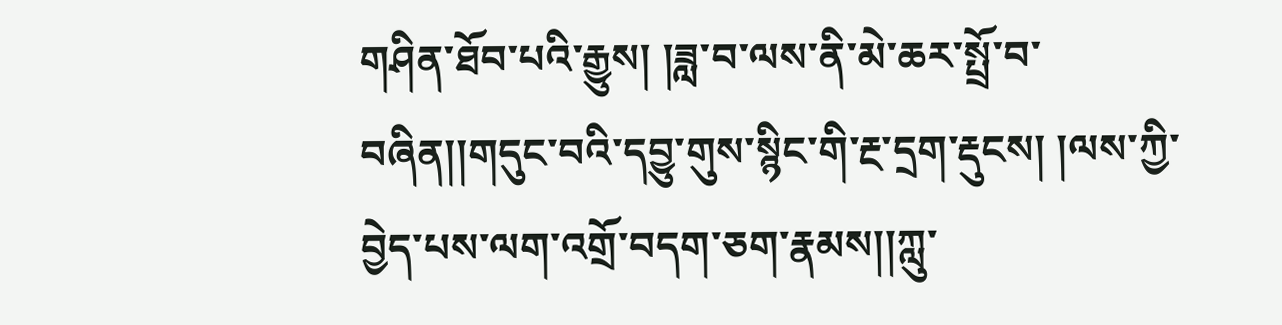གཤིན་ཐོབ་པའི་རྒྱུས། །ཟླ་བ་ལས་ནི་མེ་ཆར་སྤྲོ་བ་བཞིན།།གདུང་བའི་དབྱུ་གུས་སྙིང་གི་རྔ་དྲག་རྡུངས། །ལས་ཀྱི་བྱེད་པས་ལག་འགྲོ་བདག་ཅག་རྣམས།།ཀླུ་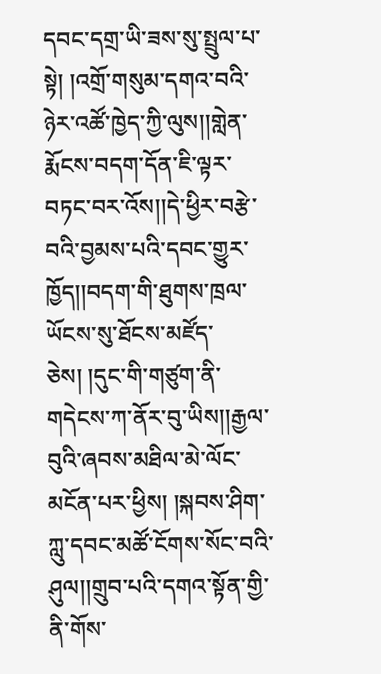དབང་དགྲ་ཡི་ཟས་སུ་སྤྲུལ་པ་སྟེ། །འགྲོ་གསུམ་དགའ་བའི་ཉེར་འཚོ་ཁྱེད་ཀྱི་ལུས།།གླེན་རྨོངས་བདག་དོན་ཇི་ལྟར་བཏང་བར་འོས།།དེ་ཕྱིར་བརྩེ་བའི་བྱམས་པའི་དབང་གྱུར་ཁྱོད།།བདག་གི་ཐུགས་ཁྲལ་ཡོངས་སུ་ཐོངས་མཛོད་ཅེས། །དུང་གི་གཙུག་ནི་གདེངས་ཀ་ནོར་བུ་ཡིས།།རྒྱལ་བུའི་ཞབས་མཐིལ་མེ་ལོང་མངོན་པར་ཕྱིས། །སྐབས་ཤིག་ཀླུ་དབང་མཚོ་ངོགས་སོང་བའི་ཤུལ།།གྲུབ་པའི་དགའ་སྟོན་གྱི་ནི་གོས་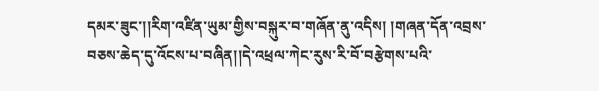དམར་ཟུང་།།རིག་འཛིན་ཡུམ་གྱིས་བསྐུར་བ་གཞོན་ནུ་འདིས། །གཞན་དོན་འབྲས་བཅས་ཆེད་དུ་འོངས་པ་བཞིན།།དེ་འཕྲལ་ཀེང་རུས་རི་བོ་བརྩེགས་པའི་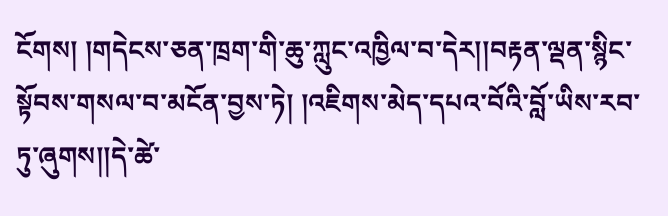ངོགས། །གདེངས་ཅན་ཁྲག་གི་ཆུ་ཀླུང་འཁྱིལ་བ་དེར།།བརྟན་ལྡན་སྙིང་སྟོབས་གསལ་བ་མངོན་བྱས་ཏེ། །འཇིགས་མེད་དཔའ་བོའི་བློ་ཡིས་རབ་ཏུ་ཞུགས།།དེ་ཚེ་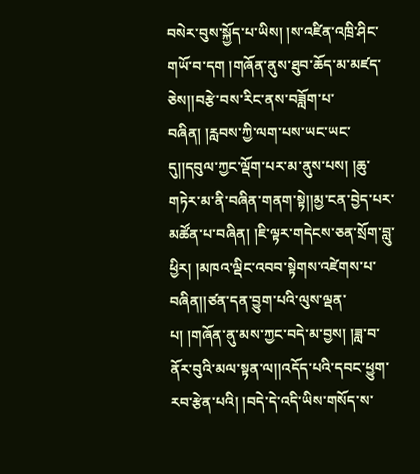བསེར་བུས་སྐྱོད་པ་ཡིས། །ས་འཛིན་འཁྲི་ཤིང་གཡོ་བ་དག །གཞོན་ནུས་ཐུབ་ཆོད་མ་མཛད་ཅེས།།བརྩེ་བས་རིང་ནས་བཟློག་པ་བཞིན། །རླབས་ཀྱི་ལག་པས་ཡང་ཡང་དུ།།དབུལ་ཀྱང་ལྡོག་པར་མ་ནུས་པས། །ཆུ་གཏེར་མ་ནི་བཞིན་གནག་སྟེ།།མྱ་ངན་བྱེད་པར་མཚོན་པ་བཞིན། །ཇི་ལྟར་གདེངས་ཅན་སྲོག་བླུ་ཕྱིར། །མཁའ་ལྡིང་འབབ་སྟེགས་འཛེགས་པ་བཞིན།།ཙན་དན་བྱུག་པའི་ལུས་ལྡན་པ། །གཞོན་ནུ་མས་ཀྱང་བདེ་མ་བྱས། །ཟླ་བ་ནོར་བུའི་མལ་སྟན་ལ།།འདོད་པའི་དབང་ཕྱུག་རབ་རྩེན་པའི། །བདེ་དེ་འདི་ཡིས་གསོད་ས་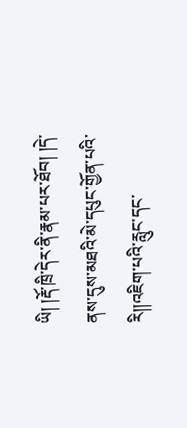ཡི། །རྡོ་ཁྲི་དེར་ནི་རྣམ་པར་ཐོབ། །དེ་ནས་དུས་མཐའི་མེ་དཔུང་གྱོན་པའི་རི།།འཇིག་པའི་རླུང་དང་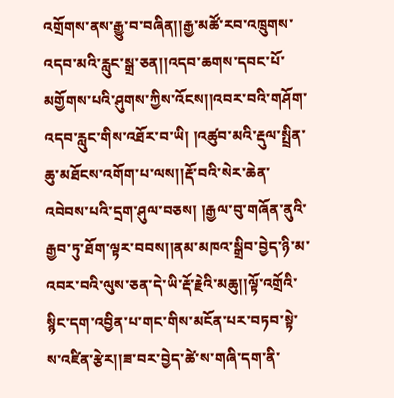འགྲོགས་ནས་རྒྱུ་བ་བཞིན།།རྒྱ་མཚོ་རབ་འཁྲུགས་འདབ་མའི་རླུང་སྒྲ་ཅན།།འདབ་ཆགས་དབང་པོ་མགྱོགས་པའི་ཤུགས་ཀྱིས་འོངས།།འབར་བའི་གཤོག་འདབ་རླུང་གིས་འཐོར་བ་ཡི། །འཚུབ་མའི་རྡུལ་སྤྲིན་ཆུ་མཐོངས་འགོག་པ་ལས།།རྡོ་བའི་སེར་ཆེན་འབེབས་པའི་དྲག་ཤུལ་བཅས། །རྒྱལ་བུ་གཞོན་ནུའི་རྒྱབ་ཏུ་ཐོག་ལྟར་བབས།།ནམ་མཁའ་སྒྲིབ་བྱེད་ཉི་མ་འབར་བའི་ལུས་ཅན་དེ་ཡི་རྡོ་རྗེའི་མཆུ།།ལྟོ་འགྲོའི་སྙིང་དག་འབྱིན་པ་གང་གིས་མངོན་པར་བཏབ་སྟེ་ས་འཛིན་རྩེར།།ཟ་བར་བྱེད་ཚེ་ས་གཞི་དག་ནི་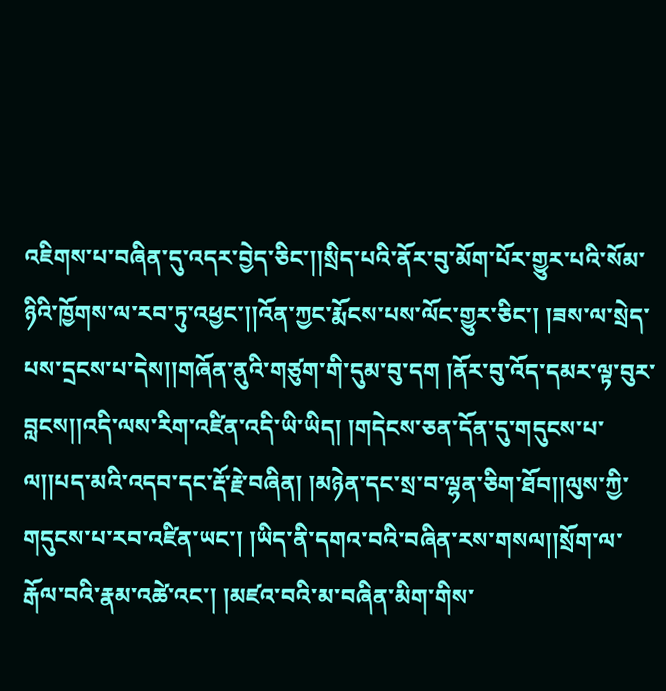འཇིགས་པ་བཞིན་དུ་འདར་བྱེད་ཅིང་།།སྲིད་པའི་ནོར་བུ་མོག་པོར་གྱུར་པའི་སོམ་ཉིའི་ཁྱོགས་ལ་རབ་ཏུ་འཕྱང་།།འོན་ཀྱང་རྨོངས་པས་ལོང་གྱུར་ཅིང་། །ཟས་ལ་སྲེད་པས་དྲངས་པ་དེས།།གཞོན་ནུའི་གཙུག་གི་དུམ་བུ་དག །ནོར་བུ་འོད་དམར་ལྟ་བུར་བླངས།།འདི་ལས་རིག་འཛིན་འདི་ཡི་ཡིད། །གདེངས་ཅན་དོན་དུ་གདུངས་པ་ལ།།པད་མའི་འདབ་དང་རྡོ་རྗེ་བཞིན། །མཉེན་དང་སྲ་བ་ལྷན་ཅིག་ཐོབ།།ལུས་ཀྱི་གདུངས་པ་རབ་འཛིན་ཡང་། །ཡིད་ནི་དགའ་བའི་བཞིན་རས་གསལ།།སྲོག་ལ་རྒོལ་བའི་རྣམ་འཚེ་འང་། །མཛའ་བའི་མ་བཞིན་མིག་གིས་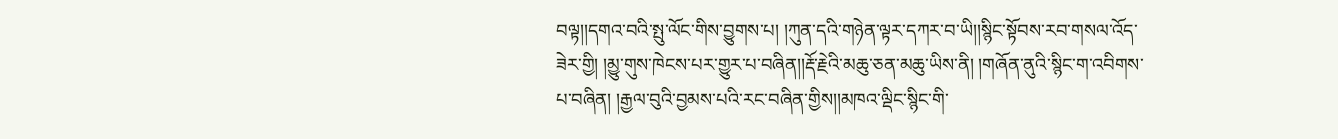བལྟ།།དགའ་བའི་སྤུ་ལོང་གིས་བྱུགས་པ། །ཀུན་དའི་གཉེན་ལྟར་དཀར་བ་ཡི།།སྙིང་སྟོབས་རབ་གསལ་འོད་ཟེར་གྱི། །མྱུ་གུས་ཁེངས་པར་གྱུར་པ་བཞིན།།རྡོ་རྗེའི་མཆུ་ཅན་མཆུ་ཡིས་ནི། །གཞོན་ནུའི་སྙིང་ག་འབིགས་པ་བཞིན། །རྒྱལ་བུའི་བྱམས་པའི་རང་བཞིན་གྱིས།།མཁའ་ལྡིང་སྙིང་གི་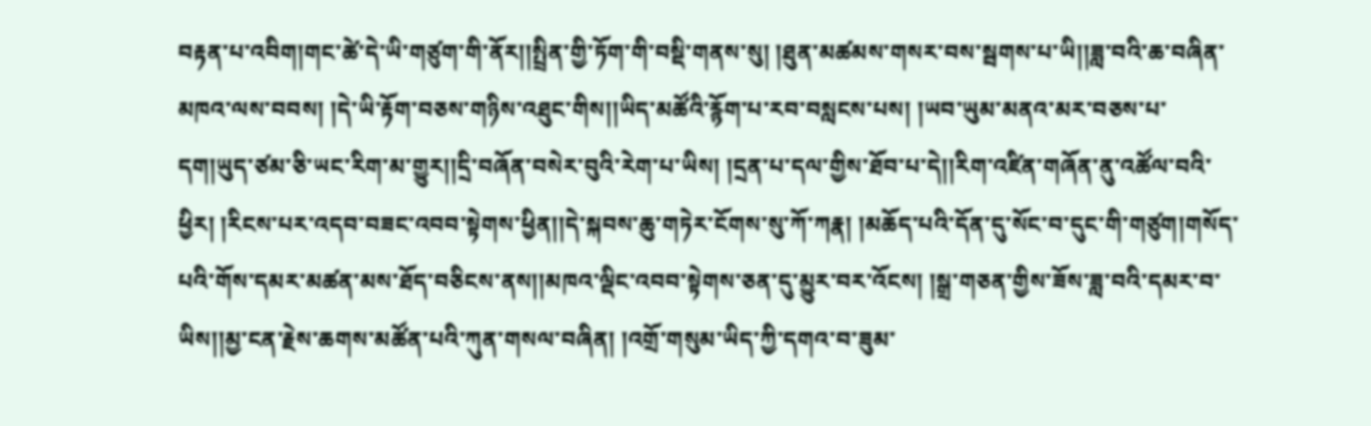བརྟན་པ་འབིག།གང་ཚེ་དེ་ཡི་གཙུག་གི་ནོར།།སྤྲིན་གྱི་ཏོག་གི་བསྡི་གནས་སུ། །ཐུན་མཚམས་གསར་བས་སྦགས་པ་ཡི།།ཟླ་བའི་ཆ་བཞིན་མཁའ་ལས་བབས། །དེ་ཡི་རྟོག་བཅས་གཉིས་འཐུང་གིས།།ཡིད་མཚོའི་རྙོག་པ་རབ་བསླངས་པས། །ཡབ་ཡུམ་མནའ་མར་བཅས་པ་དག།ཡུད་ཙམ་ཅི་ཡང་རིག་མ་གྱུར།།དྲི་བཞོན་བསེར་བུའི་རེག་པ་ཡིས། །དྲན་པ་དལ་གྱིས་ཐོབ་པ་དེ།།རིག་འཛིན་གཞོན་ནུ་འཚོལ་བའི་ཕྱིར། །རིངས་པར་འདབ་བཟང་འབབ་སྟེགས་ཕྱིན།།དེ་སྐབས་ཆུ་གཏེར་ངོགས་སུ་ཀོ་ཀརྣ། །མཆོད་པའི་དོན་དུ་སོང་བ་དུང་གི་གཙུག།གསོད་པའི་གོས་དམར་མཚན་མས་ཐོད་བཅིངས་ནས།།མཁའ་ལྡིང་འབབ་སྟེགས་ཅན་དུ་མྱུར་བར་འོངས། །སྒྲ་གཅན་གྱིས་ཟོས་ཟླ་བའི་དམར་བ་ཡིས།།མྱ་ངན་རྗེས་ཆགས་མཚོན་པའི་ཀུན་གསལ་བཞིན། །འགྲོ་གསུམ་ཡིད་ཀྱི་དགའ་བ་ཟུམ་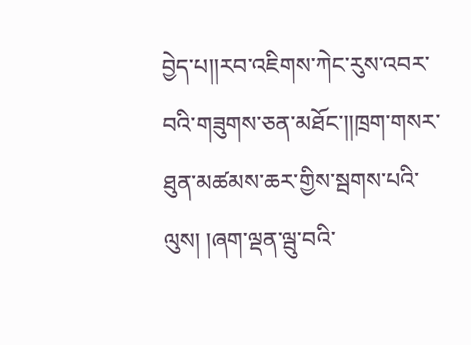བྱེད་པ།།རབ་འཇིགས་ཀེང་རུས་འབར་བའི་གཟུགས་ཅན་མཐོང་།།ཁྲག་གསར་ཐུན་མཚམས་ཆར་གྱིས་སྦགས་པའི་ལུས། །ཞག་ལྡན་ལྦུ་བའི་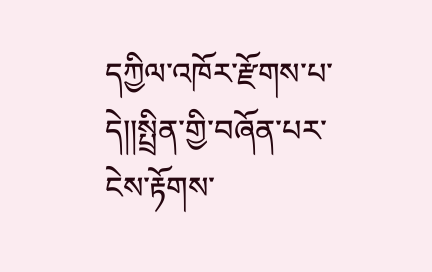དཀྱིལ་འཁོར་རྫོགས་པ་དེ།།སྤྲིན་གྱི་བཞོན་པར་ངེས་རྟོགས་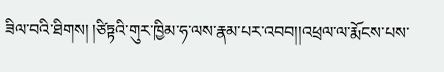ཟིལ་བའི་ཐིགས། །ཙིཏྟའི་གུར་ཁྱིམ་ཧ་ལས་རྣམ་པར་འབབ།།འཕྲལ་ལ་རྨོངས་པས་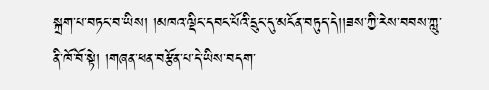སྐྲག་པ་བཏང་བ་ཡིས། །མཁའ་ལྡིང་དབང་པོའི་དྲུང་དུ་མངོན་བཏུད་དེ།།ཟས་ཀྱི་རེས་བབས་ཀླུ་ནི་ཁོ་བོ་སྟེ། །གཞན་ཕན་བརྩོན་པ་དེ་ཡིས་བདག་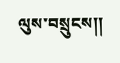ལུས་བསྲུངས།།